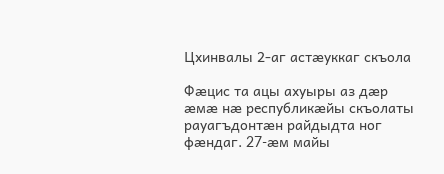Цхинвалы 2-аг астæуккаг скъола

Фæцис та ацы ахуыры аз дæр æмæ нæ республикæйы скъолаты рауагъдонтæн райдыдта ног фæндаг. 27-æм майы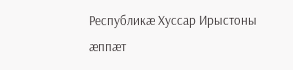Республикæ Хуссар Ирыстоны æппæт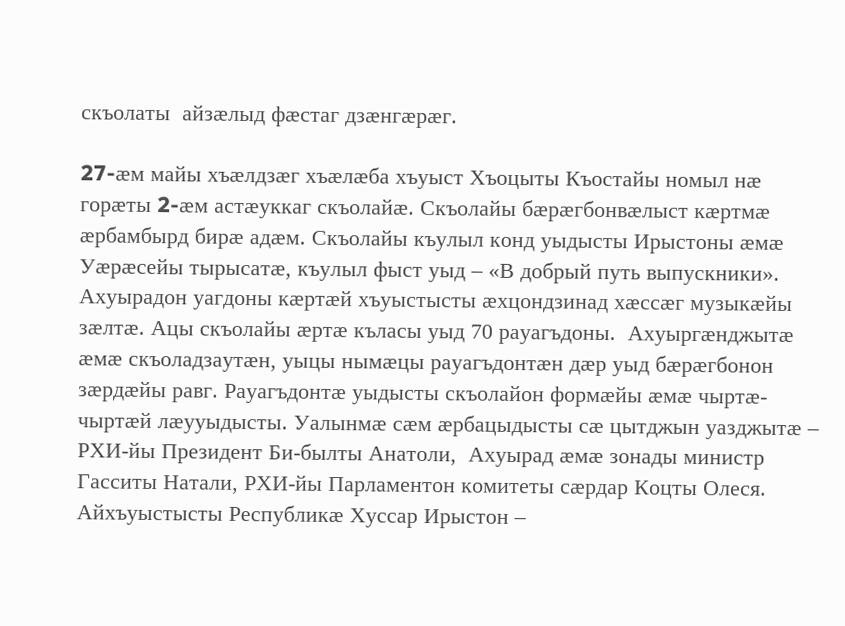скъолаты  айзæлыд фæстаг дзæнгæрæг.

27-æм майы хъæлдзæг хъæлæба хъуыст Хъоцыты Къостайы номыл нæ горæты 2-æм астæуккаг скъолайæ. Скъолайы бæрæгбонвæлыст кæртмæ æрбамбырд бирæ адæм. Скъолайы къулыл конд уыдысты Ирыстоны æмæ Уæрæсейы тырысатæ, къулыл фыст уыд – «В добрый путь выпускники». Ахуырадон уагдоны кæртæй хъуыстысты æхцондзинад хæссæг музыкæйы  зæлтæ. Ацы скъолайы æртæ къласы уыд 70 рауагъдоны.  Ахуыргæнджытæ æмæ скъоладзаутæн, уыцы нымæцы рауагъдонтæн дæр уыд бæрæгбонон зæрдæйы равг. Рауагъдонтæ уыдысты скъолайон формæйы æмæ чыртæ-чыртæй лæууыдысты. Уалынмæ сæм æрбацыдысты сæ цытджын уазджытæ – РХИ-йы Президент Би-былты Анатоли,  Ахуырад æмæ зонады министр Гасситы Натали, РХИ-йы Парламентон комитеты сæрдар Коцты Олеся.  Айхъуыстысты Республикæ Хуссар Ирыстон –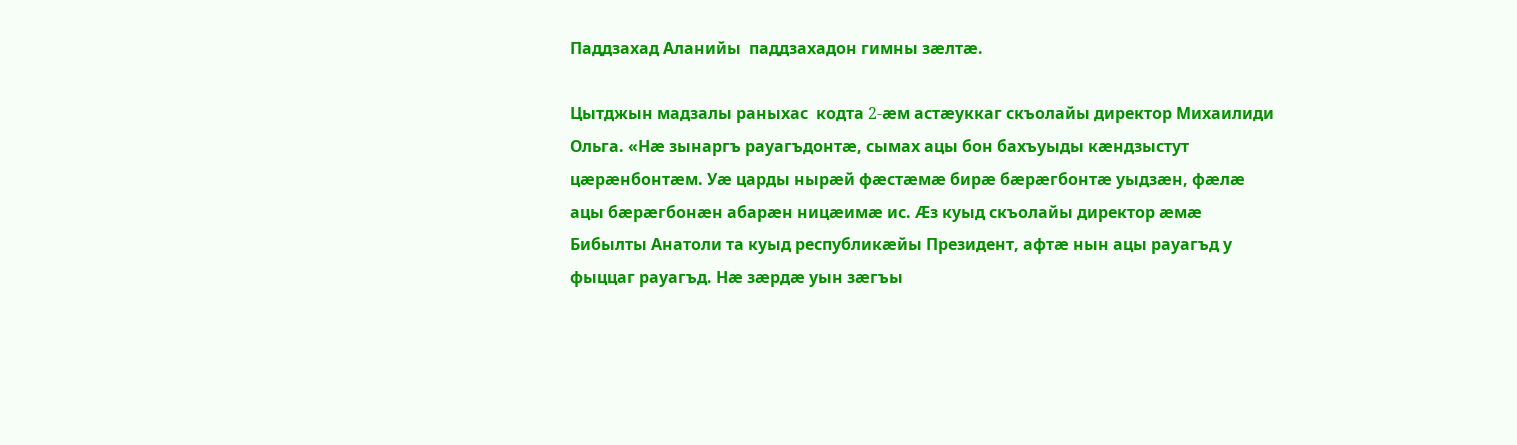Паддзахад Аланийы  паддзахадон гимны зæлтæ.

Цытджын мадзалы раныхас  кодта 2-æм астæуккаг скъолайы директор Михаилиди Ольга. «Нæ зынаргъ рауагъдонтæ, сымах ацы бон бахъуыды кæндзыстут цæрæнбонтæм. Уæ царды нырæй фæстæмæ бирæ бæрæгбонтæ уыдзæн, фæлæ ацы бæрæгбонæн абарæн ницæимæ ис. Æз куыд скъолайы директор æмæ Бибылты Анатоли та куыд республикæйы Президент, афтæ нын ацы рауагъд у фыццаг рауагъд. Нæ зæрдæ уын зæгъы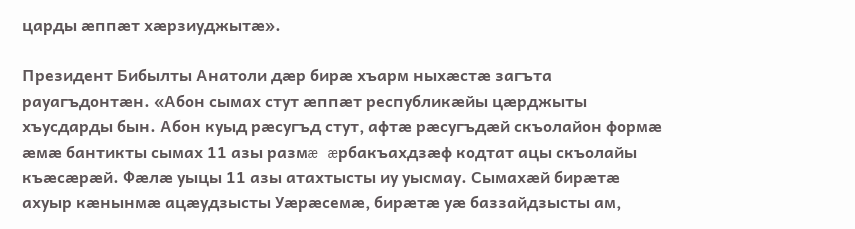царды æппæт хæрзиуджытæ».

Президент Бибылты Анатоли дæр бирæ хъарм ныхæстæ загъта рауагъдонтæн. «Абон сымах стут æппæт республикæйы цæрджыты хъусдарды бын. Абон куыд рæсугъд стут, афтæ рæсугъдæй скъолайон формæ æмæ бантикты сымах 11 азы размæ æрбакъахдзæф кодтат ацы скъолайы къæсæрæй. Фæлæ уыцы 11 азы атахтысты иу уысмау. Сымахæй бирæтæ ахуыр кæнынмæ ацæудзысты Уæрæсемæ, бирæтæ уæ баззайдзысты ам,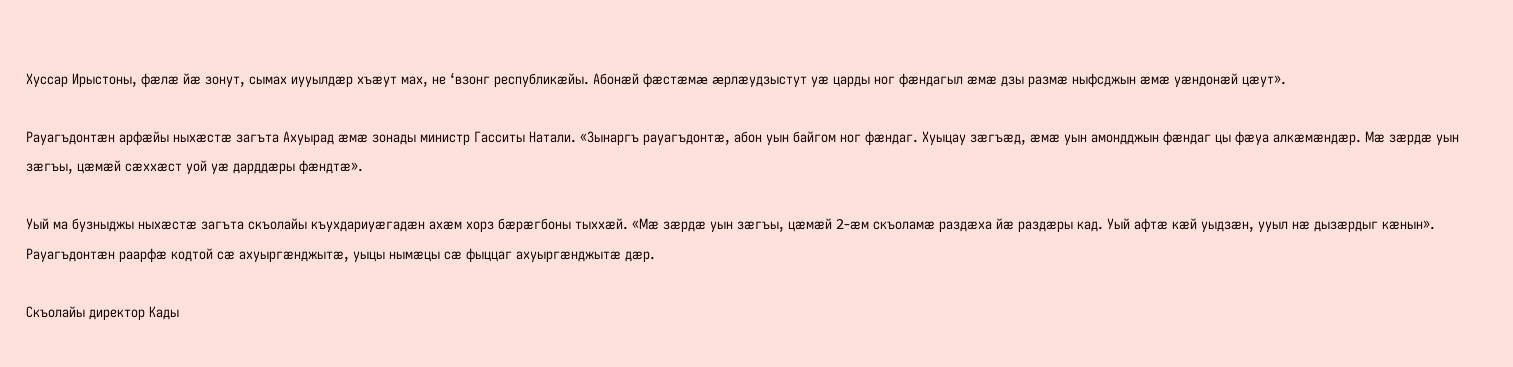Хуссар Ирыстоны, фæлæ йæ зонут, сымах иууылдæр хъæут мах, не ‘взонг республикæйы. Абонæй фæстæмæ æрлæудзыстут уæ царды ног фæндагыл æмæ дзы размæ ныфсджын æмæ уæндонæй цæут».

Рауагъдонтæн арфæйы ныхæстæ загъта Ахуырад æмæ зонады министр Гасситы Натали. «Зынаргъ рауагъдонтæ, абон уын байгом ног фæндаг. Хуыцау зæгъæд, æмæ уын амондджын фæндаг цы фæуа алкæмæндæр. Мæ зæрдæ уын зæгъы, цæмæй сæххæст уой уæ дарддæры фæндтæ».

Уый ма бузныджы ныхæстæ загъта скъолайы къухдариуæгадæн ахæм хорз бæрæгбоны тыххæй. «Мæ зæрдæ уын зæгъы, цæмæй 2-æм скъоламæ раздæха йæ раздæры кад. Уый афтæ кæй уыдзæн, ууыл нæ дызæрдыг кæнын». Рауагъдонтæн раарфæ кодтой сæ ахуыргæнджытæ, уыцы нымæцы сæ фыццаг ахуыргæнджытæ дæр.

Скъолайы директор Кады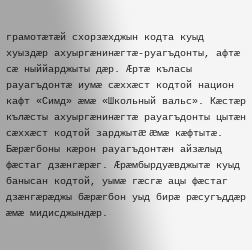грамотæтæй схорзæхджын кодта куыд хуыздæр ахуыргæнинæгтæ-руагъдонты, афтæ сæ ныййарджыты дæр. Æртæ къласы рауагъдонтæ иумæ сæххæст кодтой национ кафт «Симд» æмæ «Школьный вальс». Кæстæр кълæсты ахуыргæнинæгтæ рауагъдонты цытæн сæххæст кодтой зарджытæ æмæ кæфтытæ. Бæрæгбоны кæрон рауагъдонтæн айзæлыд фæстаг дзæнгæрæг. Æрæмбырдуæвджытæ куыд банысан кодтой, уымæ гæсгæ ацы фæстаг дзæнгæрæджы бæрæгбон уыд бирæ рæсугъддæр æмæ мидисджындæр.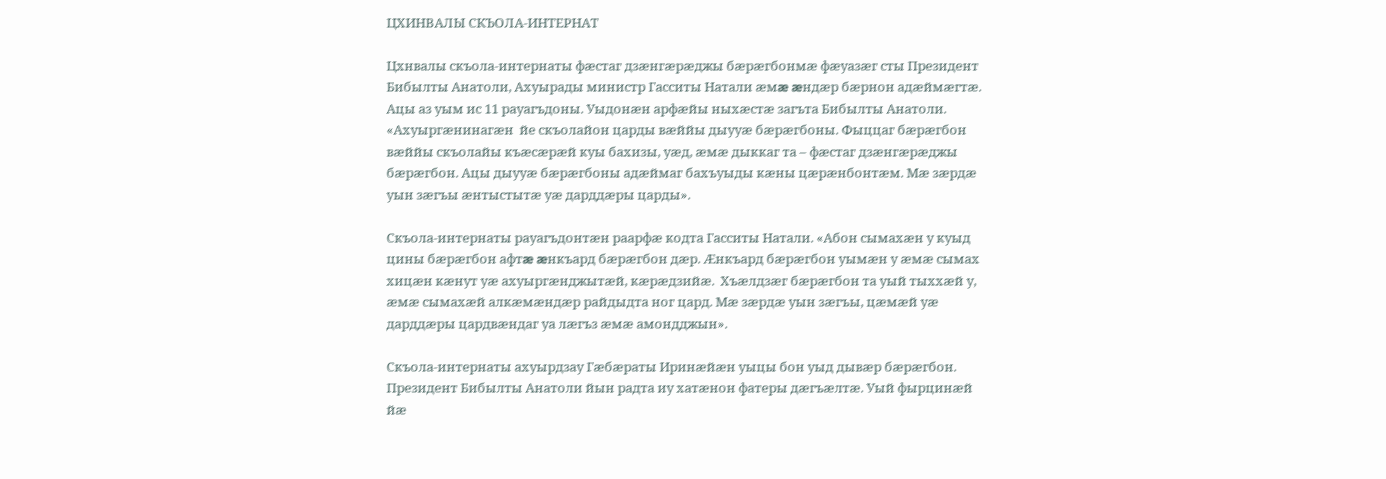ЦХИНВАЛЫ СКЪОЛА-ИНТЕРНАТ

Цхнвалы скъола-интернаты фæстаг дзæнгæрæджы бæрæгбонмæ фæуазæг сты Президент Бибылты Анатоли, Ахуырады министр Гасситы Натали æмæ æндæр бæрнон адæймæгтæ. Ацы аз уым ис 11 рауагъдоны. Уыдонæн арфæйы ныхæстæ загъта Бибылты Анатоли. «Ахуыргæнинагæн  йе скъолайон царды вæййы дыууæ бæрæгбоны. Фыццаг бæрæгбон вæййы скъолайы къæсæрæй куы бахизы, уæд, æмæ дыккаг та – фæстаг дзæнгæрæджы бæрæгбон. Ацы дыууæ бæрæгбоны адæймаг бахъуыды кæны цæрæнбонтæм. Мæ зæрдæ уын зæгъы æнтыстытæ уæ дарддæры царды».

Скъола-интернаты рауагъдонтæн раарфæ кодта Гасситы Натали. «Абон сымахæн у куыд цины бæрæгбон афтæ æнкъард бæрæгбон дæр. Æнкъард бæрæгбон уымæн у æмæ сымах хицæн кæнут уæ ахуыргæнджытæй, кæрæдзийæ.  Хъæлдзæг бæрæгбон та уый тыххæй у, æмæ сымахæй алкæмæндæр райдыдта ног цард. Мæ зæрдæ уын зæгъы, цæмæй уæ дарддæры цардвæндаг уа лæгъз æмæ амондджын».

Скъола-интернаты ахуырдзау Гæбæраты Иринæйæн уыцы бон уыд дывæр бæрæгбон. Президент Бибылты Анатоли йын радта иу хатæнон фатеры дæгъæлтæ. Уый фырцинæй йæ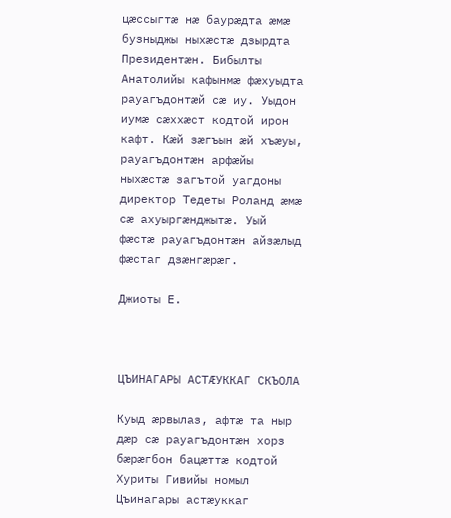цæссыгтæ нæ баурæдта æмæ бузныджы ныхæстæ дзырдта Президентæн. Бибылты Анатолийы кафынмæ фæхуыдта рауагъдонтæй сæ иу. Уыдон иумæ сæххæст кодтой ирон кафт. Кæй зæгъын æй хъæуы, рауагъдонтæн арфæйы ныхæстæ загътой уагдоны директор Тедеты Роланд æмæ сæ ахуыргæнджытæ. Уый фæстæ рауагъдонтæн айзæлыд фæстаг дзæнгæрæг.

Джиоты Е.



ЦЪИНАГАРЫ АСТÆУККАГ СКЪОЛА

Куыд æрвылаз, афтæ та ныр дæр сæ рауагъдонтæн хорз бæрæгбон бацæттæ кодтой Хуриты Гивийы номыл Цъинагары астæуккаг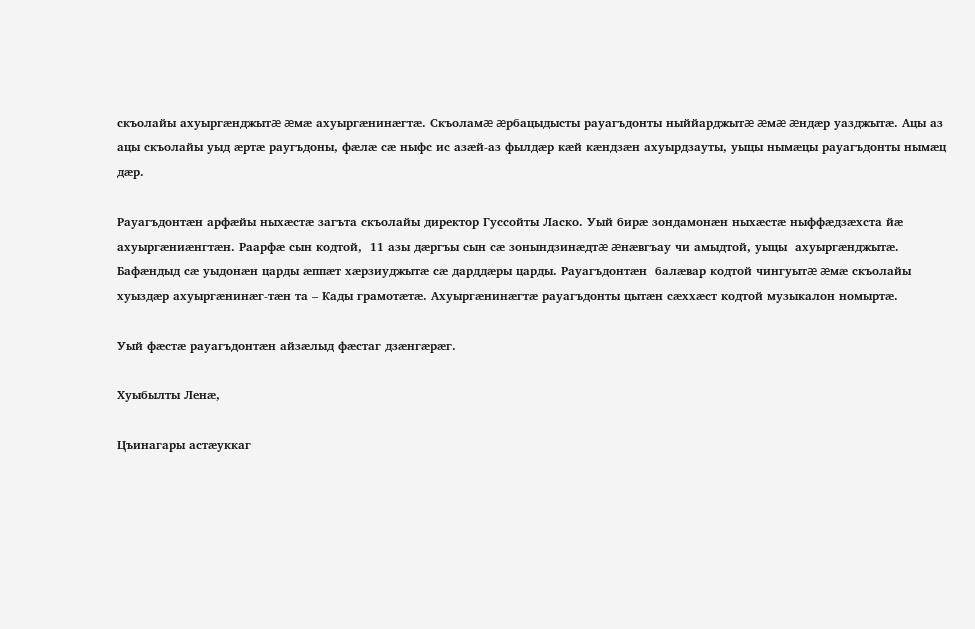скъолайы ахуыргæнджытæ æмæ ахуыргæнинæгтæ. Скъоламæ æрбацыдысты рауагъдонты ныййарджытæ æмæ æндæр уазджытæ. Ацы аз ацы скъолайы уыд æртæ раугъдоны, фæлæ сæ ныфс ис азæй-аз фылдæр кæй кæндзæн ахуырдзауты, уыцы нымæцы рауагъдонты нымæц дæр.

Рауагъдонтæн арфæйы ныхæстæ загъта скъолайы директор Гуссойты Ласко. Уый бирæ зондамонæн ныхæстæ ныффæдзæхста йæ ахуыргæниæнгтæн. Раарфæ сын кодтой,  11 азы дæргъы сын сæ зонындзинæдтæ æнæвгъау чи амыдтой, уыцы  ахуыргæнджытæ. Бафæндыд сæ уыдонæн царды æппæт хæрзиуджытæ сæ дарддæры царды. Рауагъдонтæн  балæвар кодтой чингуытæ æмæ скъолайы хуыздæр ахуыргæнинæг-тæн та – Кады грамотæтæ. Ахуыргæнинæгтæ рауагъдонты цытæн сæххæст кодтой музыкалон номыртæ.

Уый фæстæ рауагъдонтæн айзæлыд фæстаг дзæнгæрæг.

Хуыбылты Ленæ,

Цъинагары астæуккаг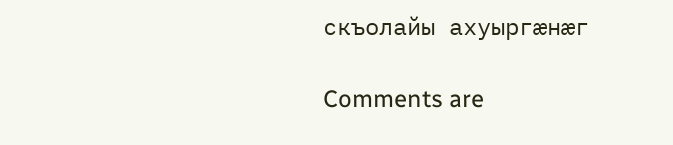скъолайы ахуыргæнæг

Comments are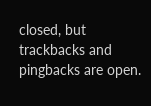closed, but trackbacks and pingbacks are open.